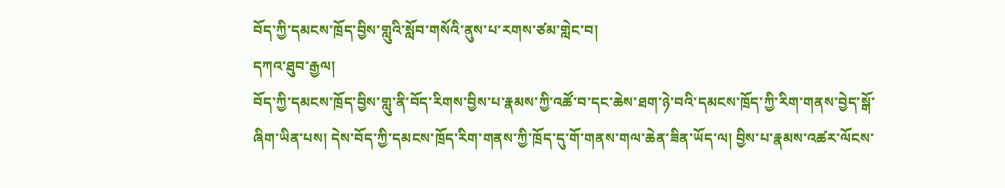བོད་ཀྱི་དམངས་ཁྲོད་བྱིས་གླུའི་སློབ་གསོའི་ནུས་པ་རགས་ཙམ་གླེང་བ།
དཀའ་ཐུབ་རྒྱལ།
བོད་ཀྱི་དམངས་ཁྲོད་བྱིས་གླུ་ནི་བོད་རིགས་བྱིས་པ་རྣམས་ཀྱི་འཚོ་བ་དང་ཆེས་ཐག་ཉེ་བའི་དམངས་ཁྲོད་ཀྱི་རིག་གནས་བྱེད་སྒོ་ཞིག་ཡིན་པས། དེས་བོད་ཀྱི་དམངས་ཁྲོད་རིག་གནས་ཀྱི་ཁྲོད་དུ་གོ་གནས་གལ་ཆེན་ཟིན་ཡོད་ལ། བྱིས་པ་རྣམས་འཚར་ལོངས་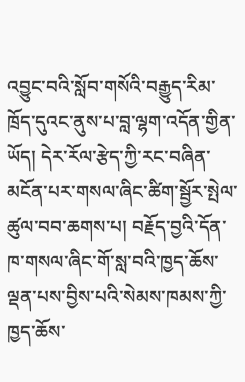འབྱུང་བའི་སློབ་གསོའི་བརྒྱུད་རིམ་ཁྲོད་དུའང་ནུས་པ་བླ་ལྷག་འདོན་གྱིན་ཡོད། དེར་རོལ་རྩེད་ཀྱི་རང་བཞིན་མངོན་པར་གསལ་ཞིང་ཚིག་སྦྱོར་སྤེལ་ཚུལ་བབ་ཆགས་པ། བརྗོད་བྱའི་དོན་ཁ་གསལ་ཞིང་གོ་སླ་བའི་ཁྱད་ཆོས་ལྡན་པས་བྱིས་པའི་སེམས་ཁམས་ཀྱི་ཁྱད་ཆོས་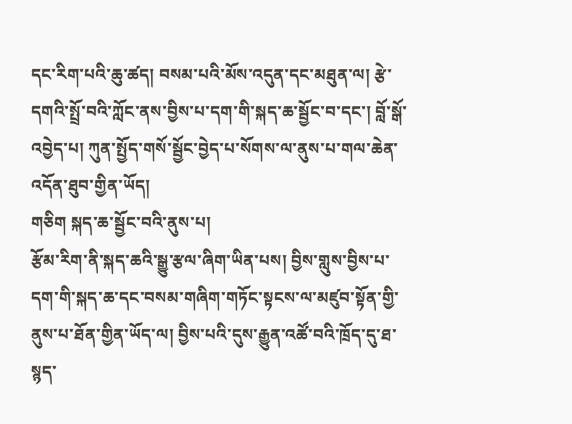དང་རིག་པའི་ཆུ་ཚད། བསམ་པའི་མོས་འདུན་དང་མཐུན་ལ། རྩེ་དགའི་སྤྲོ་བའི་ཀློང་ནས་བྱིས་པ་དག་གི་སྐད་ཆ་སྦྱོང་བ་དང་། བློ་སྒོ་འབྱེད་པ། ཀུན་སྤྱོད་གསོ་སྦྱོང་བྱེད་པ་སོགས་ལ་ནུས་པ་གལ་ཆེན་འདོན་ཐུབ་གྱིན་ཡོད།
གཅིག སྐད་ཆ་སྦྱོང་བའི་ནུས་པ།
རྩོམ་རིག་ནི་སྐད་ཆའི་སྒྱུ་རྩལ་ཞིག་ཡིན་པས། བྱིས་གླུས་བྱིས་པ་དག་གི་སྐད་ཆ་དང་བསམ་གཞིག་གཏོང་སྟངས་ལ་མཛུབ་སྟོན་གྱི་ནུས་པ་ཐོན་གྱིན་ཡོད་ལ། བྱིས་པའི་དུས་རྒྱུན་འཚོ་བའི་ཁྲོད་དུ་ཐ་སྙད་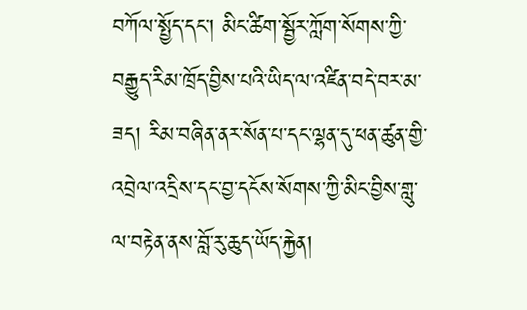བཀོལ་སྤྱོད་དང་། མིང་ཚིག་སྦྱོར་ཀློག་སོགས་ཀྱི་བརྒྱུད་རིམ་ཁྲོད་བྱིས་པའི་ཡིད་ལ་འཛིན་བདེ་བར་མ་ཟད། རིམ་བཞིན་ནར་སོན་པ་དང་ལྷན་དུ་ཕན་ཚུན་གྱི་འབྲེལ་འདྲིས་དང་བྱ་དངོས་སོགས་ཀྱི་མིང་བྱིས་གླུ་ལ་བརྟེན་ནས་བློ་རུ་ཆུད་ཡོད་རྐྱེན།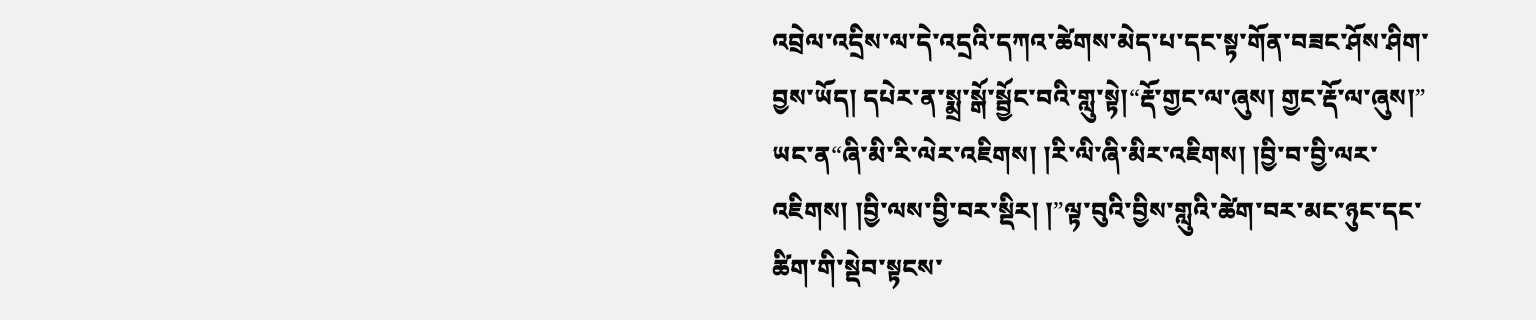འབྲེལ་འདྲིས་ལ་དེ་འདྲའི་དཀའ་ཚེགས་མེད་པ་དང་སྟ་གོན་བཟང་ཤོས་ཤིག་བྱས་ཡོད། དཔེར་ན་སྨྲ་སྒོ་སྦྱོང་བའི་གླུ་སྟེ།“རྡོ་གྱང་ལ་ཞུས། གྱང་རྡོ་ལ་ཞུས།” ཡང་ན“ཞི་མི་རི་ལེར་འཇིགས། །རི་ལི་ཞི་མིར་འཇིགས། །བྱི་བ་བྱི་ལར་འཇིགས། །བྱི་ལས་བྱི་བར་སྡིར། །”ལྟ་བུའི་བྱིས་གླུའི་ཚེག་བར་མང་ཉུང་དང་ཚིག་གི་སྡེབ་སྟངས་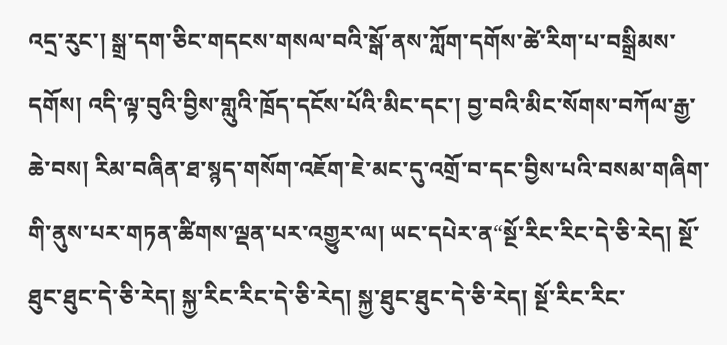འདྲ་རུང་། སྒྲ་དག་ཅིང་གདངས་གསལ་བའི་སྒོ་ནས་ཀློག་དགོས་ཚེ་རིག་པ་བསྒྲིམས་དགོས། འདི་ལྟ་བུའི་བྱིས་གླུའི་ཁྲོད་དངོས་པོའི་མིང་དང་། བྱ་བའི་མིང་སོགས་བཀོལ་རྒྱ་ཆེ་བས། རིམ་བཞིན་ཐ་སྙད་གསོག་འཇོག་ཇེ་མང་དུ་འགྲོ་བ་དང་བྱིས་པའི་བསམ་གཞིག་གི་ནུས་པར་གཏན་ཚིགས་ལྡན་པར་འགྱུར་ལ། ཡང་དཔེར་ན“སྔོ་རིང་རིང་དེ་ཅི་རེད། སྔོ་ཐུང་ཐུང་དེ་ཅི་རེད། སྐྱ་རིང་རིང་དེ་ཅི་རེད། སྐྱ་ཐུང་ཐུང་དེ་ཅི་རེད། སྔོ་རིང་རིང་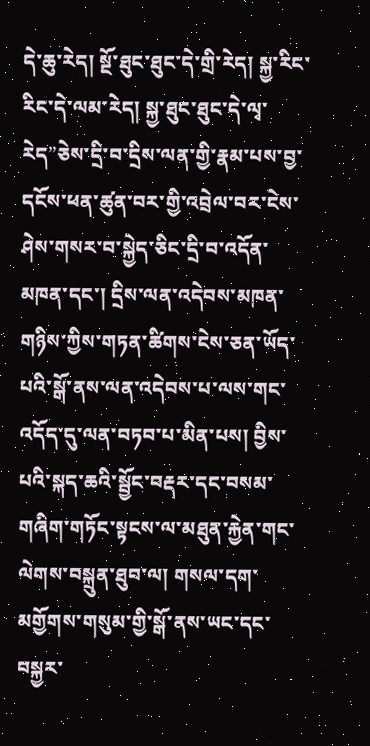དེ་ཆུ་རེད། སྔོ་ཐུང་ཐུང་དེ་གྲི་རེད། སྐྱ་རིང་རིང་དེ་ལམ་རེད། སྐྱ་ཐུང་ཐུང་དེ་ལྭ་རེད”ཅེས་དྲི་བ་དྲིས་ལན་གྱི་རྣམ་པས་བྱ་དངོས་ཕན་ཚུན་བར་གྱི་འབྲེལ་བར་ངེས་ཤེས་གསར་བ་སྐྱེད་ཅིང་དྲི་བ་འདོན་མཁན་དང་། དྲིས་ལན་འདེབས་མཁན་གཉིས་ཀྱིས་གཏན་ཚིགས་ངེས་ཅན་ཡོད་པའི་སྒོ་ནས་ལན་འདེབས་པ་ལས་གང་འདོད་དུ་ལན་བཏབ་པ་མིན་པས། བྱིས་པའི་སྐད་ཆའི་སྦྱོང་བརྡར་དང་བསམ་གཞིག་གཏོང་སྟངས་ལ་མཐུན་རྐྱེན་གང་ལེགས་བསྐྲུན་ཐུབ་ལ། གསལ་དག་མགྱོགས་གསུམ་གྱི་སྒོ་ནས་ཡང་དང་བསྐྱར་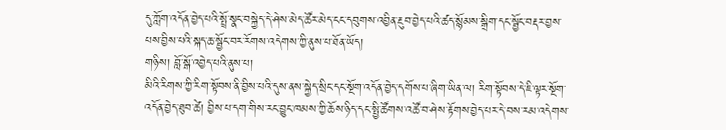དུ་ཀློག་འདོན་བྱེད་པའི་སྤྲོ་སྣང་བསྐྱེད་དེ་ཤེས་མེད་ཚོར་མེད་ངང་དབུགས་འབྱིན་རྔུབ་བྱེད་པའི་ཚད་སྙོམས་སྒྲིག་དང་སྦྱོང་བརྡར་བྱས་པས་བྱིས་པའི་སྐད་ཆ་སྦྱོང་བར་རོགས་འདེགས་ཀྱི་ནུས་པ་ཐོན་ཡོད།
གཉིས། བློ་སྒོ་འབྱེད་པའི་ནུས་པ།
མིའི་རིགས་ཀྱི་རིག་སྟོབས་ནི་བྱིས་པའི་དུས་ནས་སྐྱེད་སྲིང་དང་སྔོག་འདོན་བྱེད་དགོས་པ་ཞིག་ཡིན་ལ། རིག་སྟོབས་དེ་ཇི་ལྟར་སྔོག་འདོན་བྱེད་ཐུབ་ཚེ། བྱིས་པ་དག་གིས་རང་བྱུང་ཁམས་ཀྱི་ཆོས་ཉིད་དང་སྤྱི་ཚོགས་འཚོ་བ་ཤེས་རྟོགས་བྱེད་པར་དེ་བས་རམ་འདེགས་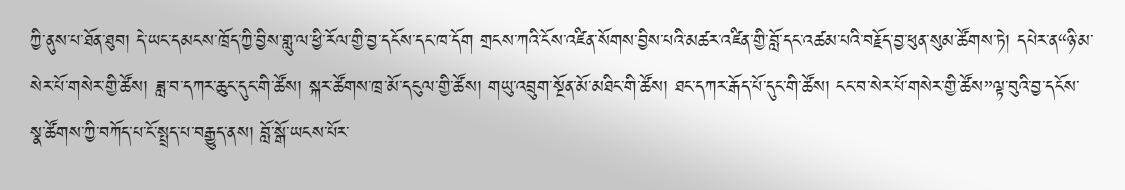ཀྱི་ནུས་པ་ཐོན་ཐུབ། དེ་ཡང་དམངས་ཁྲོད་ཀྱི་བྱིས་གླུ་ལ་ཕྱི་རོལ་གྱི་བྱ་དངོས་དང་ཁ་དོག གྲངས་ཀའི་ངོས་འཛིན་སོགས་བྱིས་པའི་མཚར་འཛིན་གྱི་བློ་དང་འཚམ་པའི་བརྗོད་བྱ་ཕུན་སུམ་ཚོགས་ཏེ། དཔེར་ན“ཉི་མ་སེར་པོ་གསེར་གྱི་ཚོས། ཟླ་བ་དཀར་ཆུང་དུང་གི་ཚོས། སྐར་ཚོགས་ཁྲ་མོ་དངུལ་གྱི་ཚོས། གཡུ་འབྲུག་སྔོན་མོ་མཐིང་གི་ཚོས། ཐང་དཀར་རྒོད་པོ་དུང་གི་ཚོས། ངང་བ་སེར་པོ་གསེར་གྱི་ཚོས”ལྟ་བུའི་བྱ་དངོས་སྣ་ཚོགས་ཀྱི་བཀོད་པ་ངོ་སྤྲད་པ་བརྒྱུད་ནས། བློ་སྒོ་ཡངས་པོར་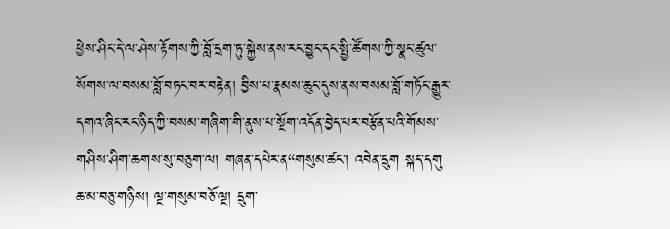ཕྱེས་ཤིང་དེ་ལ་ཤེས་རྟོགས་ཀྱི་བློ་དྲག་ཏུ་སྐྱེས་ནས་རང་བྱུང་དང་སྤྱི་ཚོགས་ཀྱི་སྣང་ཚུལ་སོགས་ལ་བསམ་བློ་བཏང་བར་བརྟེན། བྱིས་པ་རྣམས་ཆུང་དུས་ནས་བསམ་བློ་གཏོང་རྒྱུར་དགའ་ཞིང་རང་ཉིད་ཀྱི་བསམ་གཞིག་གི་ནུས་པ་སྔོག་འདོན་བྱེད་པར་བརྩོན་པའི་གོམས་གཤིས་ཤིག་ཆགས་སུ་བཅུག་ལ། གཞན་དཔེར་ན“གསུམ་ཚང་། འབེན་དྲུག སྐད་དགུ ཆ་མ་བཅུ་གཉིས། ལྔ་གསུམ་བཅོ་ལྔ། དྲུག་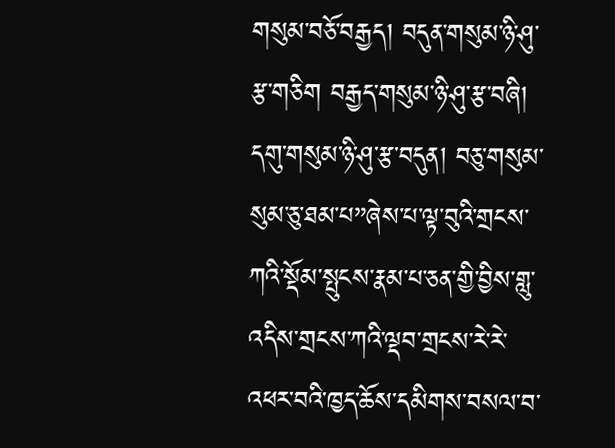གསུམ་བཅོ་བརྒྱད། བདུན་གསུམ་ཉི་ཤུ་རྩ་གཅིག བརྒྱད་གསུམ་ཉི་ཤུ་རྩ་བཞི། དགུ་གསུམ་ཉི་ཤུ་རྩ་བདུན། བཅུ་གསུམ་སུམ་ཅུ་ཐམ་པ”ཞེས་པ་ལྟ་བུའི་གྲངས་ཀའི་སྡོམ་སྤུངས་རྣམ་པ་ཅན་གྱི་བྱིས་གླུ་འདིས་གྲངས་ཀའི་ལྡབ་གྲངས་རེ་རེ་འཕར་བའི་ཁྱད་ཆོས་དམིགས་བསལ་བ་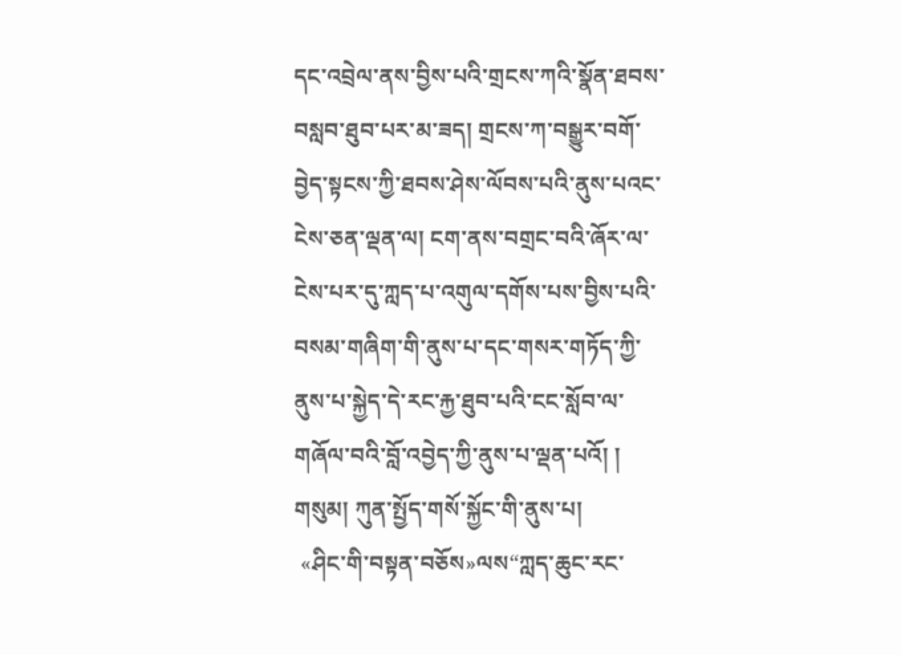དང་འབྲེལ་ནས་བྱིས་པའི་གྲངས་ཀའི་སྣོན་ཐབས་བསླབ་ཐུབ་པར་མ་ཟད། གྲངས་ཀ་བསྒྱུར་བགོ་བྱེད་སྟངས་ཀྱི་ཐབས་ཤེས་ལོབས་པའི་ནུས་པའང་ངེས་ཅན་ལྡན་ལ། ངག་ནས་བགྲང་བའི་ཞོར་ལ་ངེས་པར་དུ་ཀླད་པ་འགུལ་དགོས་པས་བྱིས་པའི་བསམ་གཞིག་གི་ནུས་པ་དང་གསར་གཏོད་ཀྱི་ནུས་པ་སྐྱེད་དེ་རང་རྐྱ་ཐུབ་པའི་ངང་སློབ་ལ་གཞོལ་བའི་བློ་འབྱེད་ཀྱི་ནུས་པ་ལྡན་པའོ། །
གསུམ། ཀུན་སྤྱོད་གསོ་སྐྱོང་གི་ནུས་པ།
 «ཤིང་གི་བསྟན་བཅོས»ལས“ཀླད་ཆུང་རང་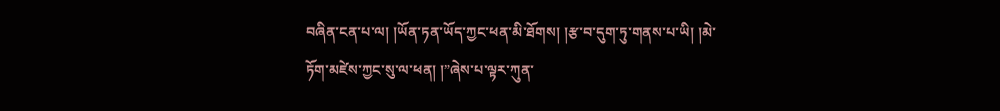བཞིན་ངན་པ་ལ། །ཡོན་ཏན་ཡོད་ཀྱང་ཕན་མི་ཐོགས། །རྩ་བ་དུག་ཏུ་གནས་པ་ཡི། །མེ་ཏོག་མཛེས་ཀྱང་སུ་ལ་ཕན། །”ཞེས་པ་ལྟར་ཀུན་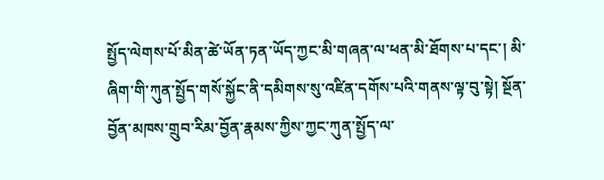སྤྱོད་ལེགས་པོ་མིན་ཚེ་ཡོན་ཏན་ཡོད་ཀྱང་མི་གཞན་ལ་ཕན་མི་ཐོགས་པ་དང་། མི་ཞིག་གི་ཀུན་སྤྱོད་གསོ་སྐྱོང་ནི་དམིགས་སུ་འཛིན་དགོས་པའི་གནས་ལྟ་བུ་སྟེ། སྔོན་བྱོན་མཁས་གྲུབ་རིམ་བྱོན་རྣམས་ཀྱིས་ཀྱང་ཀུན་སྤྱོད་ལ་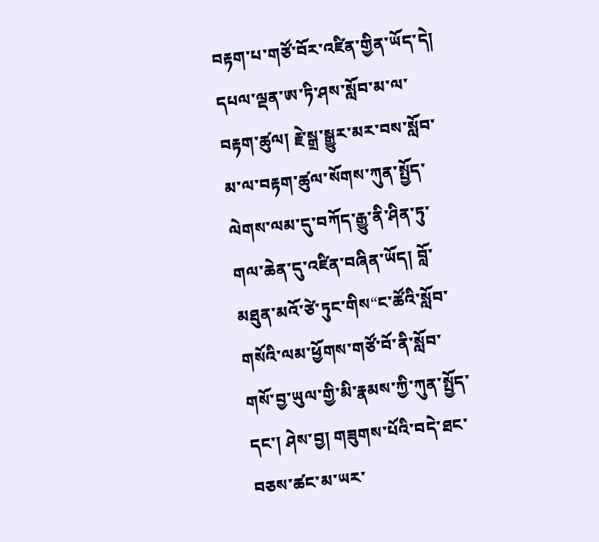བརྟག་པ་གཙོ་བོར་འཛིན་གྱིན་ཡོད་དེ། དཔལ་ལྡན་ཨ་ཏི་ཤས་སློབ་མ་ལ་བརྟག་ཚུལ། རྗེ་སྒྲ་སྒྱུར་མར་བས་སློབ་མ་ལ་བརྟག་ཚུལ་སོགས་ཀུན་སྤྱོད་ལེགས་ལམ་དུ་བཀོད་རྒྱུ་ནི་ཤིན་ཏུ་གལ་ཆེན་དུ་འཛིན་བཞིན་ཡོད། བློ་མཐུན་མའོ་ཙེ་ཏུང་གིས“ང་ཚོའི་སློབ་གསོའི་ལམ་ཕྱོགས་གཙོ་བོ་ནི་སློབ་གསོ་བྱ་ཡུལ་གྱི་མི་རྣམས་ཀྱི་ཀུན་སྤྱོད་དང་། ཤེས་བྱ། གཟུགས་པོའི་བདེ་ཐང་བཅས་ཚང་མ་ཡར་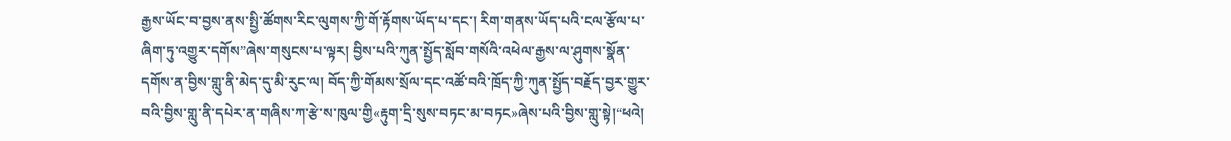རྒྱས་ཡོང་བ་བྱས་ནས་སྤྱི་ཚོགས་རིང་ལུགས་ཀྱི་གོ་རྟོགས་ཡོད་པ་དང་། རིག་གནས་ཡོད་པའི་ངལ་རྩོལ་པ་ཞིག་ཏུ་འགྱུར་དགོས”ཞེས་གསུངས་པ་ལྟར། བྱིས་པའི་ཀུན་སྤྱོད་སློབ་གསོའི་འཕེལ་རྒྱས་ལ་ཤུགས་སྣོན་དགོས་ན་བྱིས་གླུ་ནི་མེད་དུ་མི་རུང་ལ། བོད་ཀྱི་གོམས་སྲོལ་དང་འཚོ་བའི་ཁྲོད་ཀྱི་ཀུན་སྤྱོད་བརྗོད་བྱར་གྱུར་བའི་བྱིས་གླུ་ནི་དཔེར་ན་གཞིས་ཀ་རྩེ་ས་ཁུལ་གྱི«རྟུག་དྲི་སུས་བཏང་མ་བཏང»ཞེས་པའི་བྱིས་གླུ་སྟེ།“ཕའེ།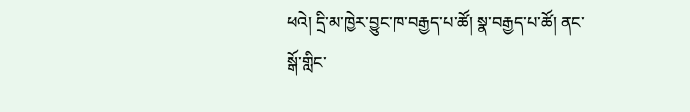ཕའེ། དྲི་མ་ཁྱེར་བྱུང་ཁ་བརྒྱད་པ་ཚོ། སྣ་བརྒྱད་པ་ཚོ། ནང་སྒོ་གླིང་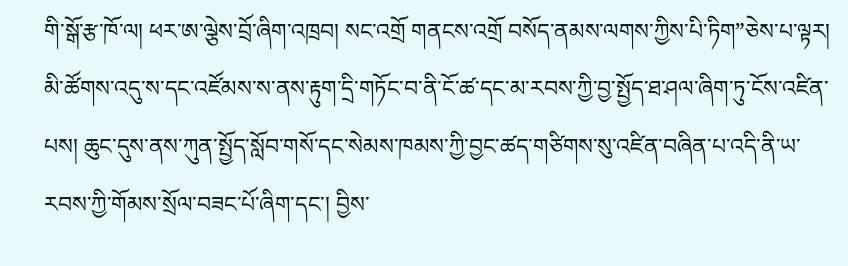གི་སྒོ་རྩ་ཁོ་ལ། ཕར་ཨ་ལྕེས་བྲོ་ཞིག་འཁྲབ། སང་འགྲོ གནངས་འགྲོ བསོད་ནམས་ལགས་ཀྱིས་པི་ཏིག”ཅེས་པ་ལྟར། མི་ཚོགས་འདུ་ས་དང་འཛོམས་ས་ནས་རྟུག་དྲི་གཏོང་བ་ནི་ངོ་ཚ་དང་མ་རབས་ཀྱི་བྱ་སྤྱོད་ཐ་ཤལ་ཞིག་ཏུ་ངོས་འཛིན་པས། ཆུང་དུས་ནས་ཀུན་སྤྱོད་སློབ་གསོ་དང་སེམས་ཁམས་ཀྱི་བྱང་ཚད་གཙིགས་སུ་འཛིན་བཞིན་པ་འདི་ནི་ཡ་རབས་ཀྱི་གོམས་སྲོལ་བཟང་པོ་ཞིག་དང་། བྱིས་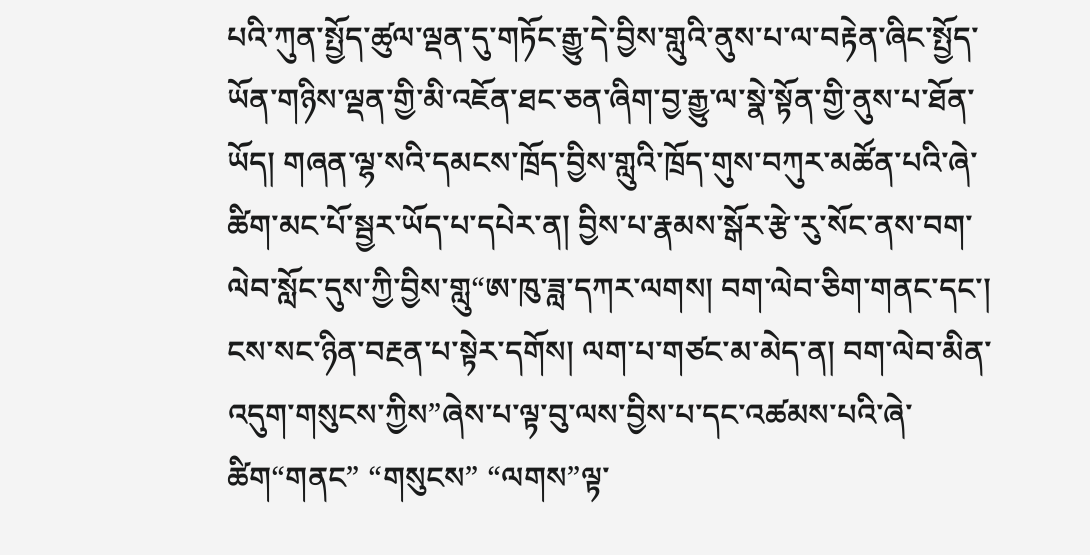པའི་ཀུན་སྤྱོད་ཚུལ་ལྡན་དུ་གཏོང་རྒྱུ་དེ་བྱིས་གླུའི་ནུས་པ་ལ་བརྟེན་ཞིང་སྤྱོད་ཡོན་གཉིས་ལྡན་གྱི་མི་འཇོན་ཐང་ཅན་ཞིག་བྱ་རྒྱུ་ལ་སྣེ་སྟོན་གྱི་ནུས་པ་ཐོན་ཡོད། གཞན་ལྷ་སའི་དམངས་ཁྲོད་བྱིས་གླུའི་ཁྲོད་གུས་བཀུར་མཚོན་པའི་ཞེ་ཚིག་མང་པོ་སྦྱར་ཡོད་པ་དཔེར་ན། བྱིས་པ་རྣམས་སྒོར་རྩེ་རུ་སོང་ནས་བག་ལེབ་སློང་དུས་ཀྱི་བྱིས་གླུ“ཨ་ཁུ་ཟླ་དཀར་ལགས། བག་ལེབ་ཅིག་གནང་དང་། ངས་སང་ཉིན་བརྔན་པ་སྟེར་དགོས། ལག་པ་གཙང་མ་མེད་ན། བག་ལེབ་མིན་འདུག་གསུངས་ཀྱིས”ཞེས་པ་ལྟ་བུ་ལས་བྱིས་པ་དང་འཚམས་པའི་ཞེ་ཚིག“གནང” “གསུངས” “ལགས”ལྟ་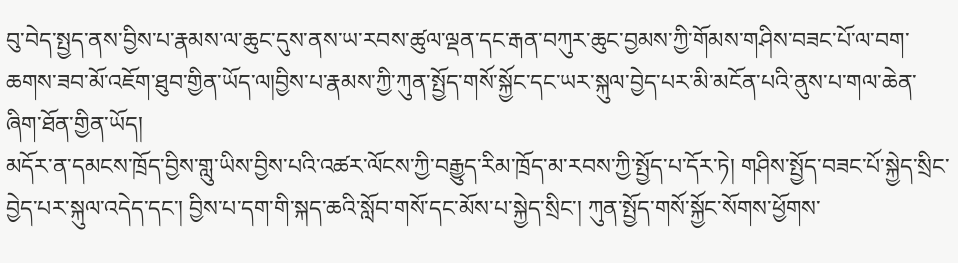བུ་བེད་སྤྱད་ནས་བྱིས་པ་རྣམས་ལ་ཆུང་དུས་ནས་ཡ་རབས་ཚུལ་ལྡན་དང་རྒན་བཀུར་ཆུང་བྱམས་ཀྱི་གོམས་གཤིས་བཟང་པོ་ལ་བག་ཆགས་ཟབ་མོ་འཇོག་ཐུབ་གྱིན་ཡོད་ལ།བྱིས་པ་རྣམས་ཀྱི་ཀུན་སྤྱོད་གསོ་སྐྱོང་དང་ཡར་སྐུལ་བྱེད་པར་མི་མངོན་པའི་ནུས་པ་གལ་ཆེན་ཞིག་ཐོན་གྱིན་ཡོད།
མདོར་ན་དམངས་ཁྲོད་བྱིས་གླུ་ཡིས་བྱིས་པའི་འཚར་ལོངས་ཀྱི་བརྒྱུད་རིམ་ཁྲོད་མ་རབས་ཀྱི་སྤྱོད་པ་དོར་ཏེ། གཤིས་སྤྱོད་བཟང་པོ་སྐྱེད་སྲིང་བྱེད་པར་སྐུལ་འདེད་དང་། བྱིས་པ་དག་གི་སྐད་ཆའི་སློབ་གསོ་དང་མོས་པ་སྐྱེད་སྲིང་། ཀུན་སྤྱོད་གསོ་སྐྱོང་སོགས་ཕྱོགས་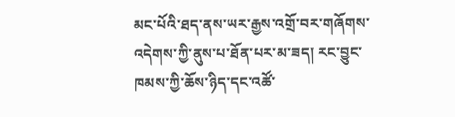མང་པོའི་ཐད་ནས་ཡར་རྒྱས་འགྲོ་བར་གཞོགས་འདེགས་ཀྱི་ནུས་པ་ཐོན་པར་མ་ཟད། རང་བྱུང་ཁམས་ཀྱི་ཆོས་ཉིད་དང་འཚོ་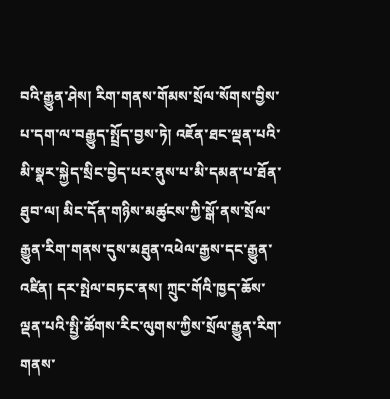བའི་རྒྱུན་ཤེས། རིག་གནས་གོམས་སྲོལ་སོགས་བྱིས་པ་དག་ལ་བརྒྱུད་སྤྲོད་བྱས་ཏེ། འཇོན་ཐང་ལྡན་པའི་མི་སྣར་སྐྱེད་སྲིང་བྱེད་པར་ནུས་པ་མི་དམན་པ་ཐོན་ཐུབ་ལ། མིང་དོན་གཉིས་མཚུངས་ཀྱི་སྒོ་ནས་སྲོལ་རྒྱུན་རིག་གནས་དུས་མཐུན་འཕེལ་རྒྱས་དང་རྒྱུན་འཛིན། དར་སྤེལ་བཏང་ནས། ཀྲུང་གོའི་ཁྱད་ཆོས་ལྡན་པའི་སྤྱི་ཚོགས་རིང་ལུགས་ཀྱིས་སྲོལ་རྒྱུན་རིག་གནས་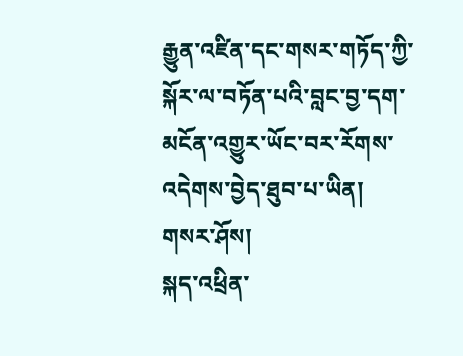རྒྱུན་འཛིན་དང་གསར་གཏོད་ཀྱི་སྐོར་ལ་བཏོན་པའི་བླང་བྱ་དག་མངོན་འགྱུར་ཡོང་བར་རོགས་འདེགས་བྱེད་ཐུབ་པ་ཡིན།
གསར་ཤོས།
སྐད་འཕྲིན་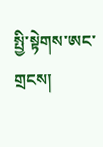སྤྱི་སྟེགས་ཨང་གྲངས།